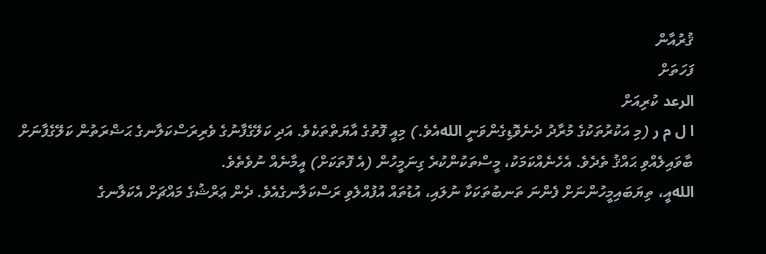ޤުރުއާން
ފަހަތަށް
الرعد ކުރިއަށް
ا ل م ر (މި އަކުރުތަކުގެ މުރާދު ދެނެވޮޑިގެންވަނީ اللهއެވެ.) މިއީ ފޮތުގެ އާޔަތްތަކެވެ. އަދި ކަލޭގެފާނުގެ ވެރިރަސްކަލާނގެ ޙަޟްރަތުން ކަލޭގެފާނަށް ބާވައިލެއްވި ޙައްޤު ތެދެވެ. އެހެނެއްކަމަކު، މީސްތަކުންކުރެ ގިނަމީހުން (އެ ފޮތަކަށް) އީމާނެއް ނުވެތެވެ.
اللهއީ، ތިޔަބައިމީހުންނަށް ފެންނަ ތަނބުތަކަކާ ނުލައި، އުޑުތައް އުފުއްލެވި ރަސްކަލާނގެއެވެ. ދެން ޢަރްޝުގެ މައްޗަށް އެކަލާނގެ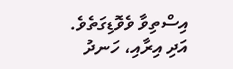އިސްތިވާ ވެވޮޑިގަތެވެ. އަދި އިރާއި، ހަނދު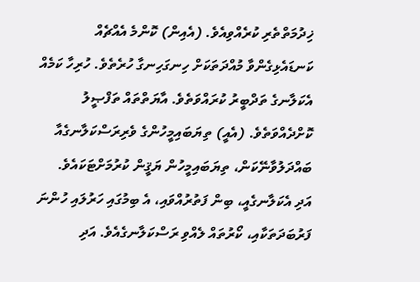ޚިދުމަތްތެރި ކުރެއްވިއެވެ. (އެއިން) ކޮންމެ އެއްޗެއް ކަނޑައެޅިގެންވާ މުއްދަތަކަށް ހިނގަހިނގާ ހުރެތެވެ. ހުރިހާ ކަމެއް އެކަލާނގެ ތަދްބީރު ކުރައްވަތެވެ. އާޔަތްތައް ތަފްޞީލު ކޮށްދެއްވަތެވެ. (އެއީ) ތިޔަބައިމީހުންގެ ވެރިރަސްކަލާނގެއާ ބައްދަލުވާނޭކަން، ތިޔަބައިމީހުން ޔަޤީން ކުރުމަށްޓަކައެވެ.
އަދި އެކަލާނގެއީ، ބިން ފަތުރުއްވައި، އެ ބިމުގައި ހަރުލައި ހުންނަ ފަރުބަދަތަކާއި، ކޯރުތައް ލެއްވި ރަސްކަލާނގެއެވެ. އަދި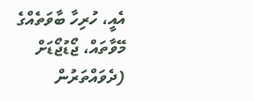އެއީ، ހުރިހާ ބާވަތެއްގެ މޭވާތައް، ޖޯޑުޖޯޑަށް (ދެވައްތަރުން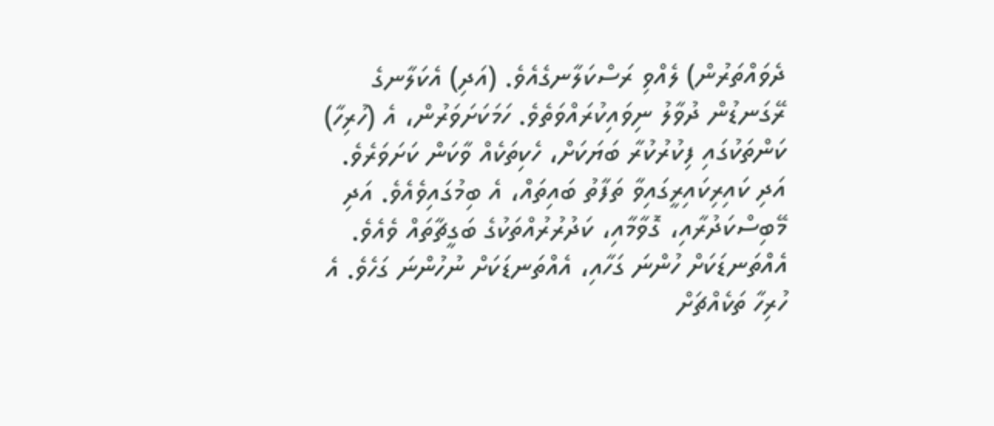ދެވައްތަރުން) ލެއްވި ރަސްކަލާނގެއެވެ. (އަދި) އެކަލާނގެ ރޭގަނޑުން ދުވާލު ނިވައިކުރައްވަތެވެ. ހަމަކަށަވަރުން، އެ (ހުރިހާ) ކަންތަކުގައި ފިކުރުކުރާ ބަޔަކަށް، ހެކިތަކެއް ވާކަން ކަށަވަރެވެ.
އަދި ކައިރިކައިރީގައިވާ ތަފާތު ބައިތައް، އެ ބިމުގައިވެއެވެ. އަދި މޭބިސްކަދުރާއި، ގޮވާމާއި، ކަދުރުރުއްތަކުގެ ބަގީޗާތައް ވެއެވެ. އެއްތަނޑަކަށް ހުންނަ ގަހާއި، އެއްތަނޑަކަށް ނުހުންނަ ގަހެވެ. އެ ހުރިހާ ތަކެއްޗަށް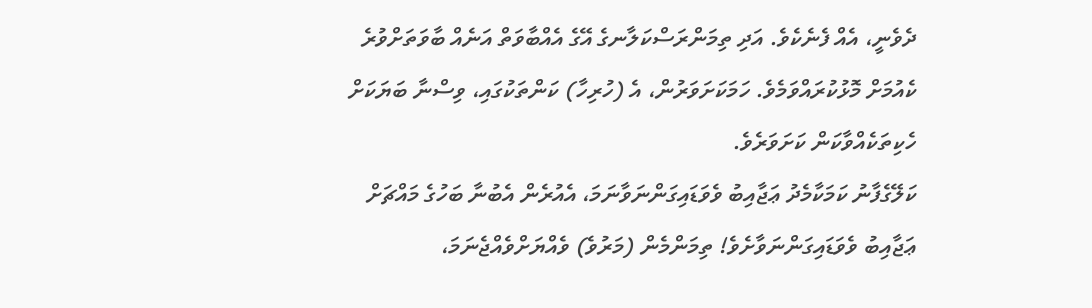ދެވެނީ، އެއް ފެނެކެވެ. އަދި ތިމަންރަސްކަލާނގެ އޭގެ އެއްބާވަތް އަނެއް ބާވަތަށްވުރެ ކެއުމަށް މޮޅުކުރައްވަމެވެ. ހަމަކަށަވަރުން، އެ (ހުރިހާ) ކަންތަކުގައި، ވިސްނާ ބަޔަކަށް ހެކިތަކެއްވާކަން ކަށަވަރެވެ.
ކަލޭގެފާނު ކަމަކާމެދު ޢަޖާއިބު ވެވަޑައިގަންނަވާނަމަ، އެއުރެން އެބުނާ ބަހުގެ މައްޗަށް ޢަޖާއިބު ވެވަޑައިގަންނަވާށެވެ! ތިމަންމެން (މަރުވެ) ވެއްޔަށްވެއްޖެނަމަ،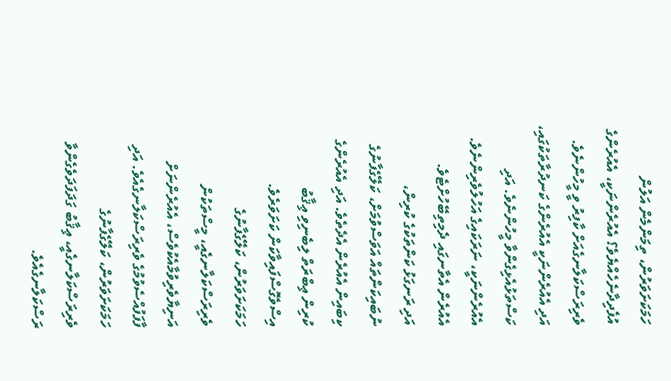ހަމަކަށަވަރުން، ތިމަންމެން އަލުން އުފެދިދާނެހެއްޔެވެ؟ އެއުރެންނަކީ، އެއުރެންގެ ވެރިރަސްކަލާނގެއަށް ކާފިރު ވީ މީހުންނެވެ. އަދި އެއުރެންނަކީ އެއުރެންގެ ކަނދުރާތަކުގައި، ކަސްތަޅުއެޅިގެންވާ މީހުންނެވެ. އަދި އެއުރެންނަކީ، ނަރަކައިގެ އަހުލުވެރިންނެވެ. އެއުރެން އެތާނގައި ދެމިތިބޭހުށްޓެވެ.
އަދި ރަނގަޅު ކަންތަކުގެ ކުރިން، ނުބައިކަންތައް އަވަސްވުމަށް، ކަލޭގެފާނުގެ ކިބައިން އެއުރެން އެދެތެވެ. އަދި އެއުރެންގެ ކުރިން ޢިބްރަތް ލިބެނިވި ޢިޤާބު އިސްވެގޮސްފައިވާކަން ކަށަވަރެވެ. ހަމަކަށަވަރުން، ކަލޭގެފާނުގެ ވެރިރަސްކަލާނގެއީ، މީސްތަކުން އަނިޔާވެރިވުމާއެކުވެސް، އެއުރެންނަށް ފާފަފުއްސެވުމުގެ ވެރިރަސްކަލާނގެއެވެ. އަދި ހަމަކަށަވަރުން، ކަލޭގެފާނުގެ ވެރިރަސްކަލާނގެއީ، ޢިޤާބު ގަދަފަދަވެގެންވާ ރަސްކަލާނގެއެވެ.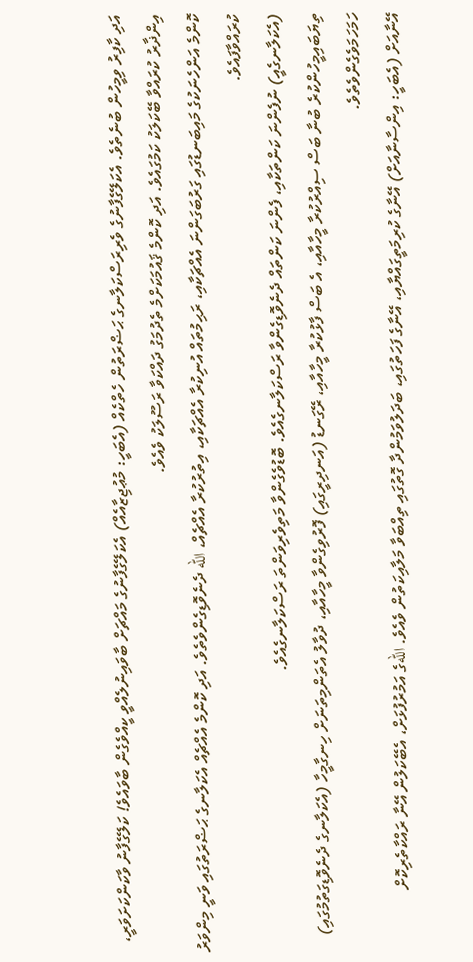އަދި ކާފިރު ވިމީހުން ބުނެތެވެ. އެކަލޭގެފާނުގެ ވެރިރަސްކަލާނގެ ޙަޟްރަތުން ހެތްކެއް (އެބަހީ: މުޢުޖިޒާއެއް) އެކަލޭގެފާނުގެ މައްޗަށް ބާވައިނުލެއްވީ ކީއްވެގެން ބާވައެވެ! ކަލޭގެފާނު ވާކަންކަށަވަރީ، އިންޛާރު ކުރައްވާ ބޭކަލަކު ކަމުގައެވެ. އަދި ކޮންމެ ޤައުމަކަށްމެ ތެދުމަގު ދައްކަވާ ރަސޫލަކު ވެއެވެ.
ކޮންމެ އަންހެނަކުގެ މައިބަނޑުގައި ގަރުބަގަންނަ އެއްޗަކާއި، ރަޙިމުތައް އުނިކުރާ އެއްޗަކާއި، އިތުރުކުރާ އެއްޗެއް، الله ދެނެވޮޑިގެންވެތެވެ. އަދި ކޮންމެ އެއްޗެއް އެކަލާނގެ ޙަޟްރަތުގައި ވަނީ މިންވަރު ކުރައްވާފައެވެ.
(އެކަލާނގެއީ) ނުފެންނަ ކަންތަކާއި، ފެންނަ ކަންތައް ދެނެވޮޑިގެންވާ ރަސްކަލާނގެއެވެ. ބޮޑުވެގެންވާ މަތިވެރިވަންތަ ރަސްކަލާނގެއެވެ.
ތިޔަބައިމީހުންކުރެ ބުނާ ބަސް ސިއްރުކުރާ މީހާއާއި، އެ ބަސް ފާޅުކުރާ މީހާއާއި، ރޭގަނޑު (އަނދިރީގައި) ފޮރުވިގެންވާ މީހާއާއި، ދުވާލު އެތަންމިތަނަށް ހިނގާމީހާ (އެކަލާނގެ ދެނެވޮޑިގަތުމުގައި) ހަމަހަމަވެގެންވެތެވެ.
އޭނާއަށް (އެބަހީ: އިންސާނާއަށް) އޭނާގެ ކުރިމަތީގައްޔާއި، އޭނާގެ ފަހަތުގައި، ބަދަލުވަމުންދާ ގޮތުގައި ތިއްބަވާ މަލާއިކަތުން ވެއެވެ. اللهގެ އަމުރުފުޅަށް، އެބޭކަލުން އޭނާ ރައްކާތެރިކޮށް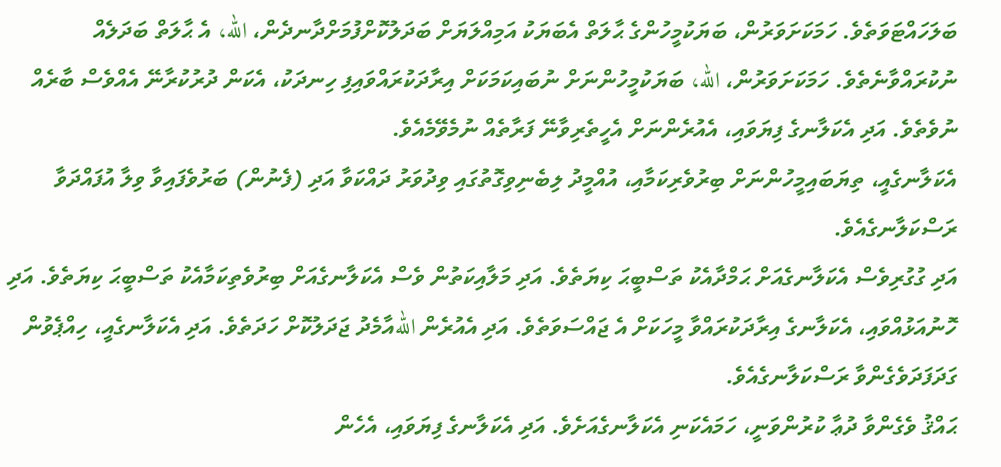ބަލަހައްޓަވަތެވެ. ހަމަކަށަވަރުން، ބަޔަކުމީހުންގެ ޙާލަތް އެބަޔަކު އަމިއްލަޔަށް ބަދަލުކޮށްފުމަށްދާނދެން، الله، އެ ޙާލަތް ބަދަލެއް ނުކުރައްވާނެތެވެ. ހަމަކަށަވަރުން، الله، ބަޔަކުމީހުންނަށް ނުބައިކަމަކަށް އިރާދަކުރައްވައިފި ހިނދަކު، އެކަން ދުރުކުރާނޭ އެއްވެސް ބާރެއް ނުވެތެވެ. އަދި އެކަލާނގެ ފިޔަވައި، އެއުރެންނަށް އެހީތެރިވާނޭ ފަރާތެއް ނުމެވޭމެއެވެ.
އެކަލާނގެއީ، ތިޔަބައިމީހުންނަށް ބިރުވެރިކަމާއި، އުއްމީދު ލިބެނިވިގޮތުގައި ވިދުވަރު ދައްކަވާ އަދި (ފެނުން) ބަރުވެފައިވާ ވިލާ އުފައްދަވާ ރަސްކަލާނގެއެވެ.
އަދި ގުގުރިވެސް އެކަލާނގެއަށް ޙަމްދާއެކު ތަސްބީޙަ ކިޔަތެވެ. އަދި މަލާއިކަތުން ވެސް އެކަލާނގެއަށް ބިރުވެތިކަމާއެކު ތަސްބީޙަ ކިޔަތެވެ. އަދި ހޮނުއަޅުއްވައި، އެކަލާނގެ އިރާދަކުރައްވާ މީހަކަށް އެ ޖައްސަވަތެވެ. އަދި އެއުރެން اللهއާމެދު ޖަދަލުކޮށް ހަދަތެވެ. އަދި އެކަލާނގެއީ، ހިއްޕެވުން ގަދަފަދަވެގެންވާ ރަސްކަލާނގެއެވެ.
ޙައްޤު ވެގެންވާ ދުޢާ ކުރުންވަނީ، ހަމައެކަނި އެކަލާނގެއަށެވެ. އަދި އެކަލާނގެ ފިޔަވައި، އެހެން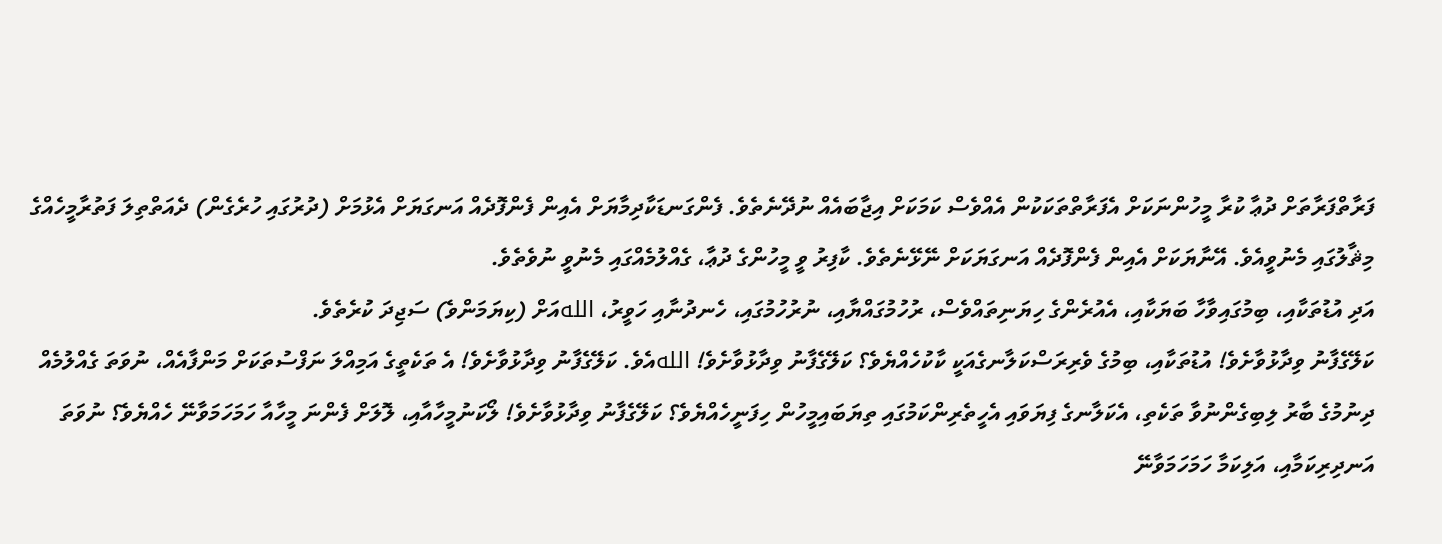ފަރާތްފަރާތަށް ދުޢާ ކުރާ މީހުންނަކަށް އެފަރާތްތަކަކުން އެއްވެސް ކަމަކަށް އިޖާބައެއް ނުދޭނެތެވެ. ފެންގަނޑަކާދިމާޔަށް އެއިން ފެންފޮދެއް އަނގަޔަށް އެޅުމަށް (ދުރުގައި ހުރެގެން) ދެއަތްތިލަ ފަތުރާމީހެއްގެ މިޘާލުގައި މެނުވީއެވެ. އޭނާޔަކަށް އެއިން ފެންފޮދެއް އަނގަޔަކަށް ނޭޅޭނެތެވެ. ކާފިރު ވީ މީހުންގެ ދުޢާ، ގެއްލުމެއްގައި މެނުވީ ނުވެތެވެ.
އަދި އުޑުތަކާއި، ބިމުގައިވާހާ ބަޔަކާއި، އެއުރެންގެ ހިޔަނިތައްވެސް، ރުހުމުގައްޔާއި، ނުރުހުމުގައި، ހެނދުނާއި ހަވީރު، اللهއަށް (ކިޔަމަންވެ) ސަޖިދަ ކުރެތެވެ.
ކަލޭގެފާނު ވިދާޅުވާށެވެ! އުޑުތަކާއި، ބިމުގެ ވެރިރަސްކަލާނގެއަކީ ކާކުހެއްޔެވެ؟ ކަލޭގެފާނު ވިދާޅުވާށެވެ! اللهއެވެ. ކަލޭގެފާނު ވިދާޅުވާށެވެ! އެ ތަކެތީގެ އަމިއްލަ ނަފްސުތަކަށް މަންފާއެއް، ނުވަތަ ގެއްލުމެއް ދިނުމުގެ ބާރު ލިބިގެންނުވާ ތަކެތި، އެކަލާނގެ ފިޔަވައި އެހީތެރިންކަމުގައި ތިޔަބައިމީހުން ހިފަނީހެއްޔެވެ؟ ކަލޭގެފާނު ވިދާޅުވާށެވެ! ލޯކަނުމީހާއާއި، ލޮލަށް ފެންނަ މީހާއާ ހަމަހަމަވާނޭ ހެއްޔެވެ؟ ނުވަތަ އަނދިރިކަމާއި، އަލިކަމާ ހަމަހަމަވާނޭ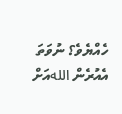ހެއްޔެވެ؟ ނުވަތަ އެއުރެން اللهއަށް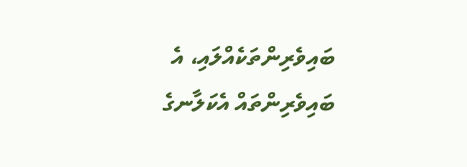ބައިވެރިންތަކެއްލައި، އެ ބައިވެރިންތައް އެކަލާނގެ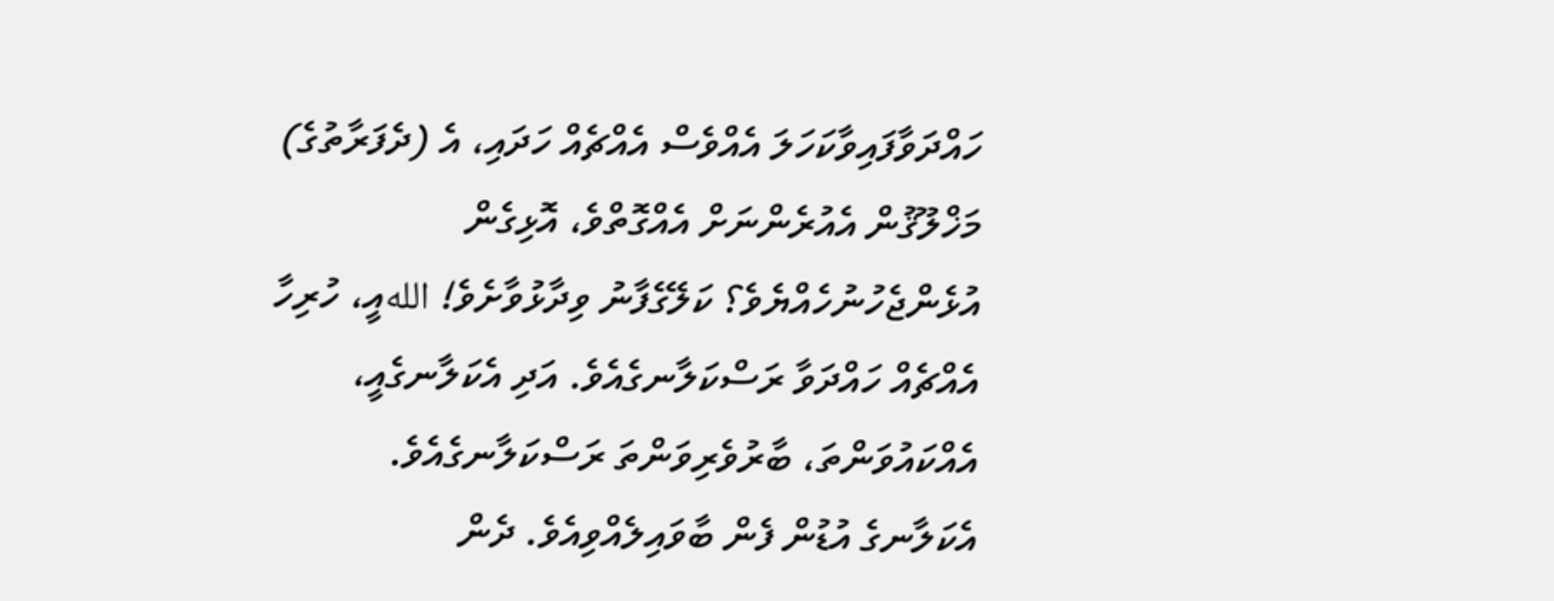ހައްދަވާފައިވާކަހަލަ އެއްވެސް އެއްޗެއް ހަދައި، އެ (ދެފަރާތުގެ) މަޚްލޫޤުން އެއުރެންނަށް އެއްގޮތްވެ، އޮޅިގެން އުޅެންޖެހުނުހެއްޔެވެ؟ ކަލޭގެފާނު ވިދާޅުވާށެވެ! اللهއީ، ހުރިހާ އެއްޗެއް ހައްދަވާ ރަސްކަލާނގެއެވެ. އަދި އެކަލާނގެއީ، އެއްކައުވަންތަ، ބާރުވެރިވަންތަ ރަސްކަލާނގެއެވެ.
އެކަލާނގެ އުޑުން ފެން ބާވައިލެއްވިއެވެ. ދެން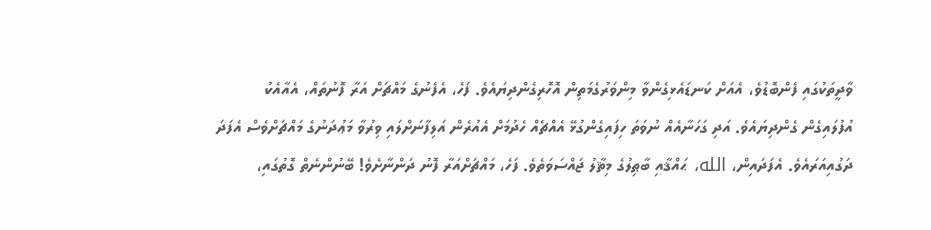ވާދީތަކުގައި ފެންބޮޑުވެ، އެއަށް ކަނޑައެޅިގެންވާ މިންވަރުގެމަތިން އޮހޮރިގެންދިޔައެވެ. ފަހެ، އެފެނުގެ މައްޗަށް އަރާ ފޮނުތައް، އެއާއެކު އުފުލައިގެން ގެންދިޔައެވެ. އަދި ގަހަނާއެއް ނުވަތަ ހިފައިގެންގުޅޭ އެއްޗެއް ހެދުމަށް އެއުރެން އަލިފާނަށްލައި ވިރުވާ މަޢުދަނުގެ މައްޗަށްވެސް އެފަދަ ދަގުއިއަރައެވެ. އެފަދައިން، الله، ޙައްޤާއި ބާޠިލުގެ މިޘާލު ޖައްސަވަތެވެ. ފަހެ، މައްޗަށްއަރާ ފޮނު ދަންނާށެވެ! ބޭނުންނެތް ގޮތުގައި،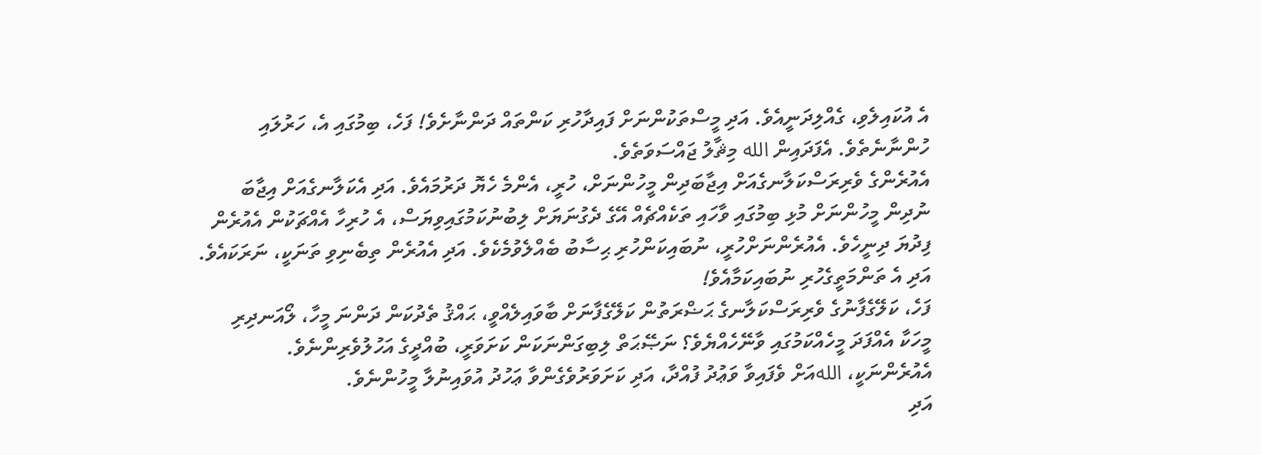އެ އުކައިލެވި، ގެއްލިދަނީއެވެ. އަދި މީސްތަކުންނަށް ފައިދާހުރި ކަންތައް ދަންނާށެވެ! ފަހެ، ބިމުގައި އެ، ހަރުލައި ހުންނާނެތެވެ. އެފަދައިން الله މިޘާލު ޖައްސަވަތެވެ.
އެއުރެންގެ ވެރިރަސްކަލާނގެއަށް އިޖާބަދިން މީހުންނަށް، ހުރީ، އެންމެ ހެޔޮ ދަރުމައެވެ. އަދި އެކަލާނގެއަށް އިޖާބަ ނުދިން މީހުންނަށް މުޅި ބިމުގައި ވާހައި ތަކެއްޗެއް އޭގެ ދެގުނަޔަށް ލިބުނުކަމުގައިވިޔަސް، އެ ހުރިހާ އެއްޗަކުން އެއުރެން ފިދުޔަ ދިނީހެވެ. އެއުރެންނަށްހުރީ، ނުބައިކަންހުރި ޙިސާބު ބެއްލެވުމެކެވެ. އަދި އެއުރެން ތިބެނިވި ތަނަކީ، ނަރަކައެވެ. އަދި އެ ތަންމަތީގެހުރި ނުބައިކަމާއެވެ!
ފަހެ، ކަލޭގެފާނުގެ ވެރިރަސްކަލާނގެ ޙަޟްރަތުން ކަލޭގެފާނަށް ބާވައިލެއްވީ، ޙައްޤު ތެދުކަން ދަންނަ މީހާ، ލޯއަނދިރި މީހަކާ އެއްފަދަ މީހެއްކަމުގައި ވާނޭހެއްޔެވެ؟ ނަޞޭޙަތް ލިބިގަންނަކަން ކަށަވަރީ، ބުއްދީގެ އަހުލުވެރިންނެވެ.
އެއުރެންނަކީ، اللهއަށް ވެފައިވާ ވަޢުދު ފުއްދާ، އަދި ކަށަވަރުވެގެންވާ ޢަހުދު އުވައިނުލާ މީހުންނެވެ.
އަދި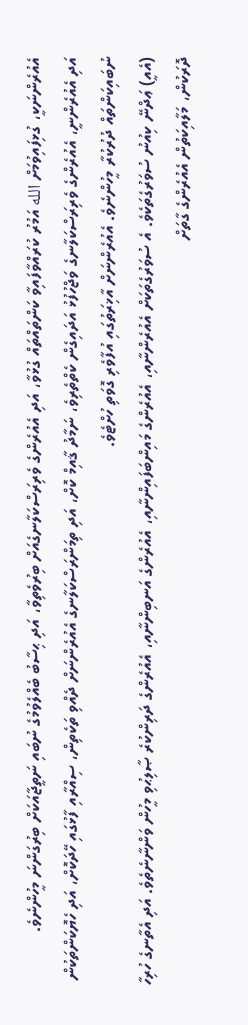އެއުރެންނަކީ، ގުޅިފައިވުމަށް الله އަމުރު ކުރައްވާފައިވާ ކަންތައްތައް ގުޅުވާ، އަދި އެއުރެންގެ ވެރިރަސްކަލާނގެއަށް ބިރުވެތިވާ، އަދި ޙިސާބު ބެއްލެވުމުގެ ނުބައި ނަތީޖާއަކަށް ބިރުގަންނަ މީހުންނެވެ.
އަދި އެއުރެންނީ، އެއުރެންގެ ވެރިރަސްކަލާނގެ ވަޖްހުފުޅު އަދައިގެން ކެތްތެރިވެ، ނަމާދު ޤާއިމް ކޮށް، އަދި ތިމަންރަސްކަލާނގެ އެއުރެންނަށް ދެއްވި ތަކެތިން، ސިއްރާއި ފާޅުގައި ހޭދަކޮށް، އަދި ހެޔޮކަންތަކުން ނުބައިކަންތައް ދުރުކުރާ މީހުންނެވެ. އެއުރެންނަށް އާޚިރަތުގައި އުފާވެރި ގޮވަތި ހުށްޓެވެ.
(އެއީ) ޢަދްނޭ ކިއުނު ސުވަރުގެތަކެވެ. އެ ސުވަރުގެތަކަށް އެއުރެންނާއި، އެއުރެންގެ މައިންބަފައިންނާއި، އެއުރެންގެ އަނބިންނާއި، އެއުރެންގެ ދަރިންކުރެ ޞާލިޙުވި މީހުން ވަންނާނެތެވެ. އަދި އެތާނގެ ހުރިހާ ދޮރަކުން، މަލާއިކަތުން އެއުރެންގެ ގާތަށް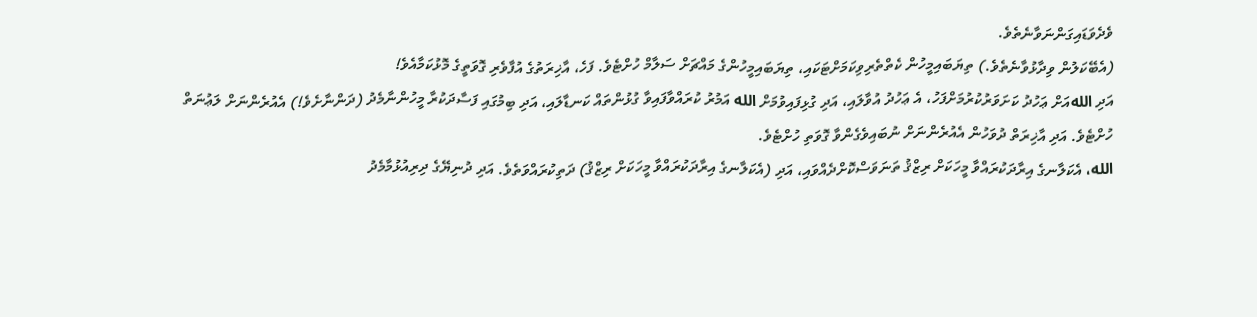ވެދެވަޑައިގަންނަވާނެތެވެ.
(އެބޭކަލުން ވިދާޅުވާނެތެވެ.) ތިޔަބައިމީހުން ކެތްތެރިވިކަމަށްޓަކައި، ތިޔަބައިމީހުންގެ މައްޗަށް ސަލާމް ހުށްޓެވެ. ފަހެ، އާޚިރަތުގެ އުފާވެރި ގޮވަތީގެ މޮޅުކަމާއެވެ!
އަދި اللهއަށް ޢަހުދު ކަށަވަރުކުރުމަށްފަހު، އެ ޢަހުދު އުވާލައި، އަދި ގުޅިފައިވުމަށް الله އަމުރު ކުރައްވާފައިވާ ގުޅުންތައް ކަނޑާލައި، އަދި ބިމުގައި ފަސާދަކުރާ މީހުންނާމެދު (ދަންނާށެވެ!) އެއުރެންނަށް ލަޢުނަތް ހުށްޓެވެ. އަދި އާޚިރަތް ދުވަހުން އެއުރެންނަށް ނުބައިވެގެންވާ ގޮވަތި ހުށްޓެވެ.
الله، އެކަލާނގެ އިރާދަކުރައްވާ މީހަކަށް ރިޒްޤު ތަނަވަސްކޮށްދެއްވައި، އަދި (އެކަލާނގެ އިރާދަކުރައްވާ މީހަކަށް ރިޒްޤު) ދަތިކުރައްވަތެވެ. އަދި ދުނިޔޭގެ ދިރިއުޅުމާމެދު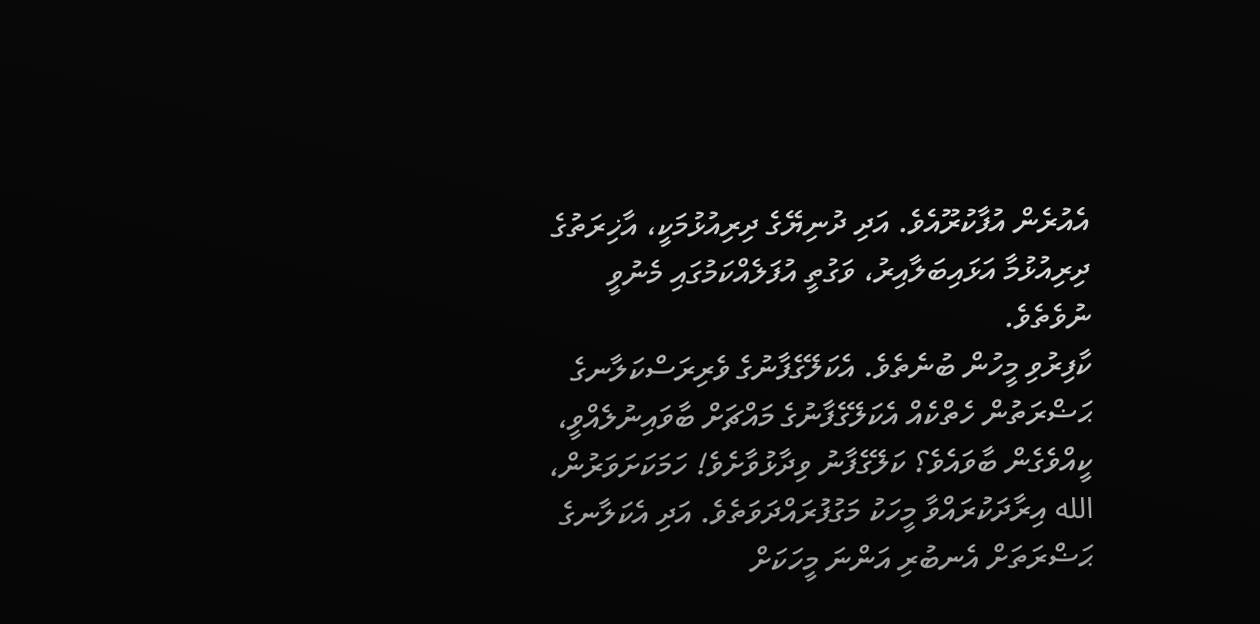އެއުރެން އުފާކުރޫއެވެ. އަދި ދުނިޔޭގެ ދިރިއުޅުމަކީ، އާޚިރަތުގެ ދިރިއުޅުމާ އަޅައިބަލާއިރު، ވަގުތީ އުފަލެއްކަމުގައި މެނުވީ ނުވެތެވެ.
ކާފިރުވި މީހުން ބުނެތެވެ. އެކަލޭގެފާނުގެ ވެރިރަސްކަލާނގެ ޙަޟްރަތުން ހެތްކެއް އެކަލޭގެފާނުގެ މައްޗަށް ބާވައިނުލެއްވީ، ކީއްވެގެން ބާވައެވެ؟ ކަލޭގެފާނު ވިދާޅުވާށެވެ! ހަމަކަށަވަރުން، الله އިރާދަކުރައްވާ މީހަކު މަގުފުރައްދަވަތެވެ. އަދި އެކަލާނގެ ޙަޟްރަތަށް އެނބުރި އަންނަ މީހަކަށް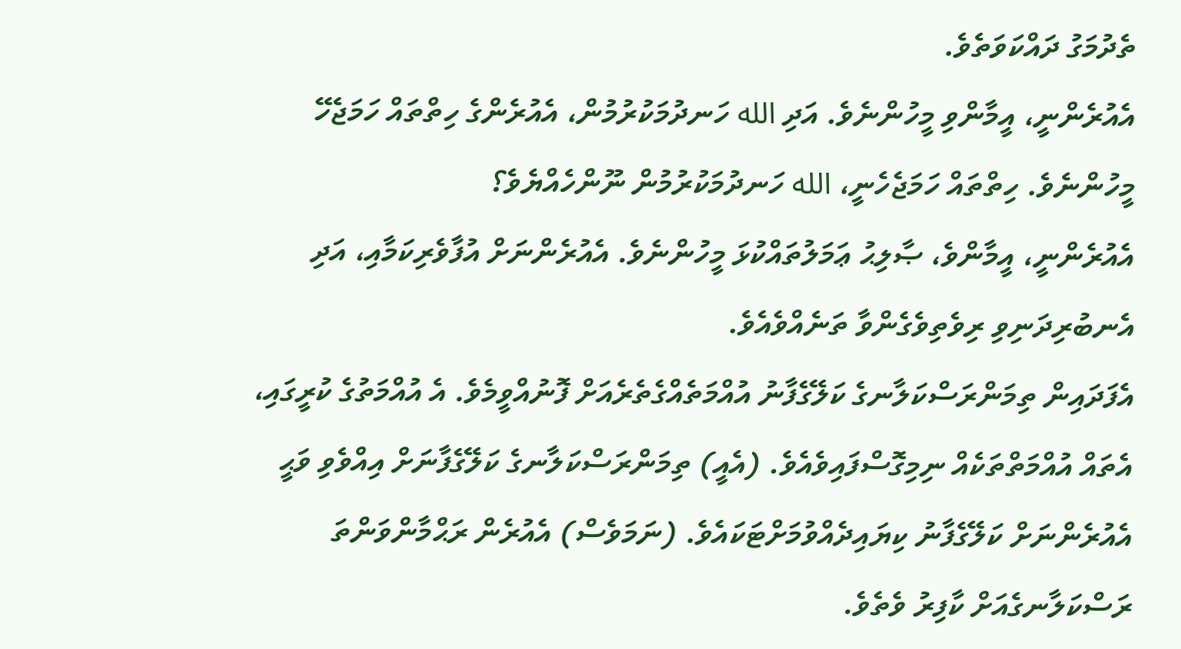ތެދުމަގު ދައްކަވަތެވެ.
އެއުރެންނީ، އީމާންވި މީހުންނެވެ. އަދި الله ހަނދުމަކުރުމުން، އެއުރެންގެ ހިތްތައް ހަމަޖެހޭ މީހުންނެވެ. ހިތްތައް ހަމަޖެހެނީ، الله ހަނދުމަކުރުމުން ނޫންހެއްޔެވެ؟
އެއުރެންނީ، އީމާންވެ، ޞާލިޙު ޢަމަލުތައްކުޅަ މީހުންނެވެ. އެއުރެންނަށް އުފާވެރިކަމާއި، އަދި އެނބުރިދަނިވި ރިވެތިވެގެންވާ ތަނެއްވެއެވެ.
އެފަދައިން ތިމަންރަސްކަލާނގެ ކަލޭގެފާނު އުއްމަތެއްގެތެރެއަށް ފޮނުއްވީމެވެ. އެ އުއްމަތުގެ ކުރީގައި، އެތައް އުއްމަތްތަކެއް ނިމިގޮސްފައިވެއެވެ. (އެއީ) ތިމަންރަސްކަލާނގެ ކަލޭގެފާނަށް އިއްވެވި ވަޙީ އެއުރެންނަށް ކަލޭގެފާނު ކިޔައިދެއްވުމަށްޓަކައެވެ. (ނަމަވެސް) އެއުރެން ރަޙްމާންވަންތަ ރަސްކަލާނގެއަށް ކާފިރު ވެތެވެ.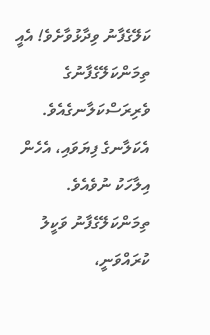ކަލޭގެފާނު ވިދާޅުވާށެވެ! އެއީ ތިމަންކަލޭގެފާނުގެ ވެރިރަސްކަލާނގެއެވެ. އެކަލާނގެ ފިޔަވައި، އެހެން އިލާހަކު ނުވެއެވެ. ތިމަންކަލޭގެފާނު ވަކީލު ކުރައްވަނީ،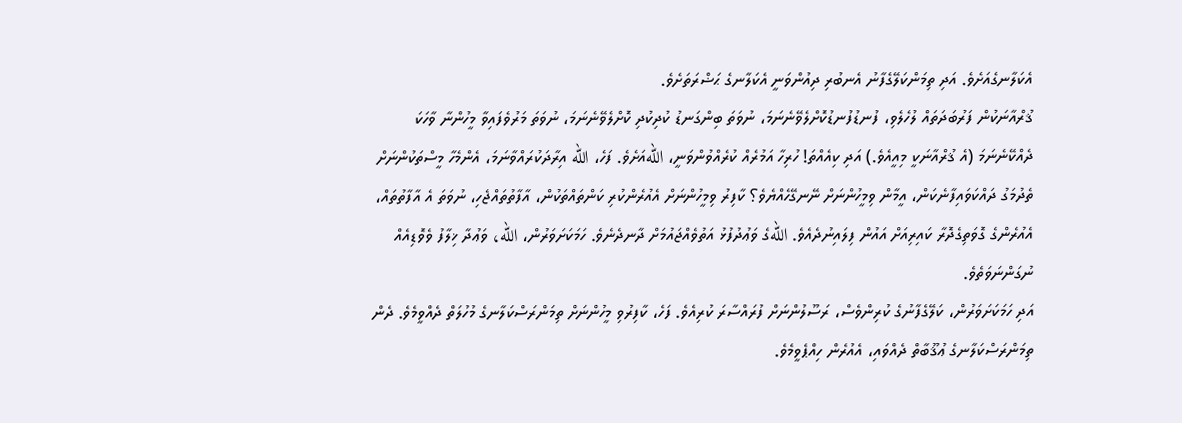އެކަލާނގެއަށެވެ. އަދި ތިމަންކަލޭގެފާނު އެނބުރި ދިއުންވަނީ އެކަލާނގެ ޙަޟްރަތަށެވެ.
ޤުރްއާނަކުން ފަރުބަދަތައް ލުހެލެވި، ފުނޑުފުނޑުކޮށްލެވޭނެނަމަ، ނުވަތަ ބިންގަނޑު ކުދިކުދި ކޮށްލެވޭނެނަމަ، ނުވަތަ މަރުވެފައިވާ މީހުންނާ ވާހަކަ ދެއްކޭނެނަމަ (އެ ޤުރްއާނަކީ މިއީއެވެ.) އަދި ކިއެއްތަ! ހުރިހާ އަމުރެއް ކުރެއްވުންވަނީ، اللهއަށެވެ. ފަހެ، الله އިރާދަކުރައްވާނަމަ، އެންމެހާ މީސްތަކުންނަށް ތެދުމަގު ދައްކަވައިފާނެކަން، އީމާން ވިމީހުންނަށް ނޭނގޭހެއްޔެވެ؟ ކާފިރު ވިމީހުންނަށް އެއުރެންކުރި ކަންތައްތަކުން، އާފާތުތައްޖެހި، ނުވަތަ އެ އާފާތުތައް، އެއުރެންގެ ގޮވަތިގެދޮރާ ކައިރިއަށް އައުން ފިލައިނުދެއެވެ. اللهގެ ވަޢުދުފުޅު އަތުވެއްޖައުމަށް ދާނދެނެވެ. ހަމަކަށަވަރުން، الله، ވަޢުދާ ޚިލާފު ވެވޮޑިއެއް ނުގަންނަވަތެވެ.
އަދި ހަމަކަށަވަރުން، ކަލޭގެފާނުގެ ކުރިންވެސް، ރަސޫލުންނަށް ފުރައްސާރަ ކުރިއެވެ. ފަހެ، ކާފިރުވި މީހުންނަށް ތިމަންރަސްކަލާނގެ މުހުލަތް ދެއްވީމެވެ. ދެން ތިމަންރަސްކަލާނގެ ޢުޤޫބާތް ދެއްވައި، އެއުރެން ހިއްޕެވީމެވެ.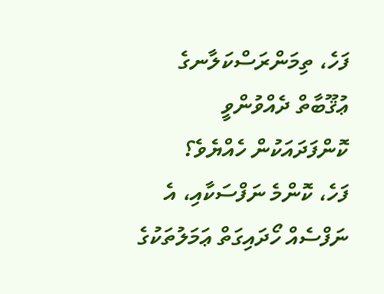ފަހެ، ތިމަންރަސްކަލާނގެ ޢުޤޫބާތް ދެއްވުންވީ ކޮންފަދައަކުން ހެއްޔެވެ؟
ފަހެ، ކޮންމެ ނަފްސަކާއި، އެ ނަފްސެއް ހޯދައިގަތް ޢަމަލުތަކުގެ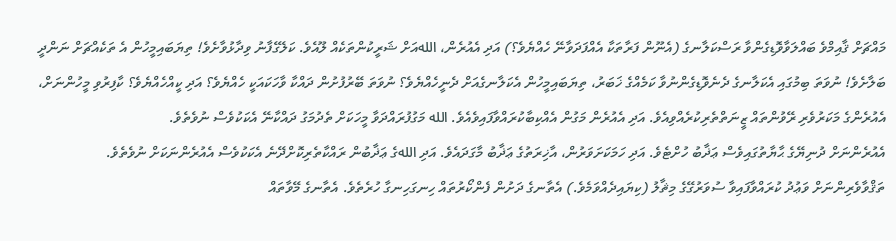މައްޗަށް ޤާއިމްވެ ބައްލަވާވޮޑިގެންވާ ރަސްކަލާނގެ (އެނޫން ފަރާތަކާ އެއްފަދަވާނޭ ހެއްޔެވެ؟) އަދި އެއުރެން، اللهއަށް ޝަރީކުންތަކެއް ލޫއެވެ. ކަލޭގެފާނު ވިދާޅުވާށެވެ! ތިޔަބައިމީހުން އެ ތަކެއްޗަށް ނަންދީ ބަލާށެވެ! ނުވަތަ ބިމުގައި އެކަލާނގެ ދެނެވޮޑިގެންނުވާ ކަމެއްގެ ޚަބަރު، ތިޔަބައިމީހުން އެކަލާނގެއަށް ދެނީހެއްޔެވެ؟ ނުވަތަ ބޭރުފުށުން ދައްކާ ވާހަކައަކީ ހެއްޔެވެ؟ އަދި ކީއްހެއްޔެވެ؟ ކާފިރުވި މީހުންނަށް، އެއުރެންގެ މަކަރުވެރި ރޭވުންތައް ޒީނަތްތެރިކުރެއްވިއެވެ. އަދި އެއުރެން މަގުން އެއްކިބާކުރައްވާފައިވެއެވެ. الله މަގުފުރައްދަވާ މީހަކަށް ތެދުމަގު ދައްކާނޭ އެކަކުވެސް ނުވެތެވެ.
އެއުރެންނަށް ދުނިޔޭގެ ޙާޔާތުގައިވެސް ޢަޛާބު ހުށްޓެވެ. އަދި ހަމަކަށަވަރުން، އާޚިރަތުގެ ޢަޛާބު މާގަދައެވެ. އަދި اللهގެ ޢަޛާބުން ރައްކާތެރިކޮށްދޭނެ އެކަކުވެސް އެއުރެންނަކަށް ނުވެތެވެ.
ތަޤްވާވެރިންނަށް ވަޢުދު ކުރައްވާފައިވާ ސުވަރުގޭގެ މިޘާލު (ކިޔައިދެއްވަމެވެ.) އެތާނގެ ދަށުން ފެންކޯރުތައް ހިނގަހިނގާ ހުރެތެވެ. އެތާނގެ މޭވާތައް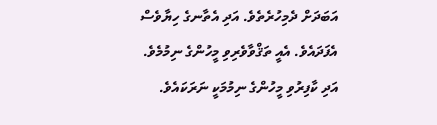އަބަދަށް ދެމިހުރެތެވެ. އަދި އެތާނގެ ހިޔާވެސް އެފަދައެވެ. އެއީ ތަޤްވާވެރިވި މީހުންގެ ނިމުމެވެ. އަދި ކާފިރުވި މީހުންގެ ނިމުމަކީ ނަރަކައެވެ.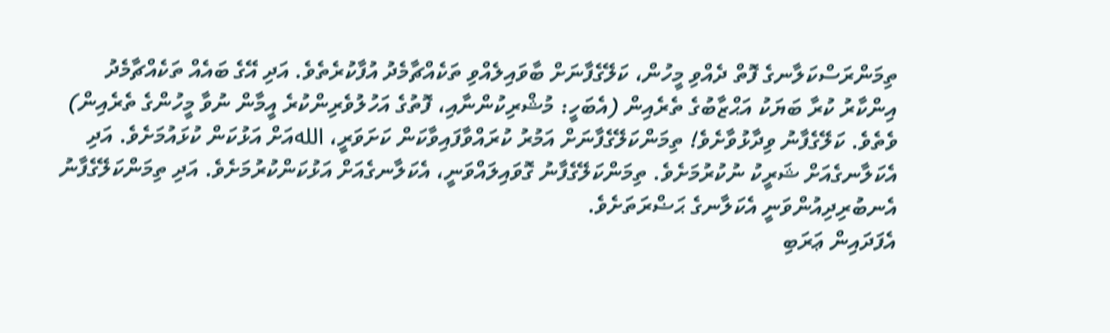ތިމަންރަސްކަލާނގެ ފޮތް ދެއްވި މީހުން، ކަލޭގެފާނަށް ބާވައިލެއްވި ތަކެއްޗާމެދު އުފާކުރެތެވެ. އަދި އޭގެ ބައެއް ތަކެއްޗާމެދު އިންކާރު ކުރާ ބަޔަކު އަޙްޒާބުގެ ތެރެއިން (އެބަހީ: މުޝްރިކުންނާއި، ފޮތުގެ އަހުލުވެރިންކުރެ އީމާން ނުވާ މީހުންގެ ތެރެއިން) ވެތެވެ. ކަލޭގެފާނު ވިދާޅުވާށެވެ! ތިމަންކަލޭގެފާނަށް އަމުރު ކުރައްވާފައިވާކަން ކަށަވަރީ، اللهއަށް އަޅުކަން ކުޅައުމަށެވެ. އަދި އެކަލާނގެއަށް ޝަރީކު ނުކުރުމަށެވެ. ތިމަންކަލޭގެފާނު ގޮވައިލައްވަނީ، އެކަލާނގެއަށް އަޅުކަންކުރުމަށެވެ. އަދި ތިމަންކަލޭގެފާނު އެނބުރިދިއުންވަނީ އެކަލާނގެ ޙަޟްރަތަށެވެ.
އެފަދައިން ޢަރަބި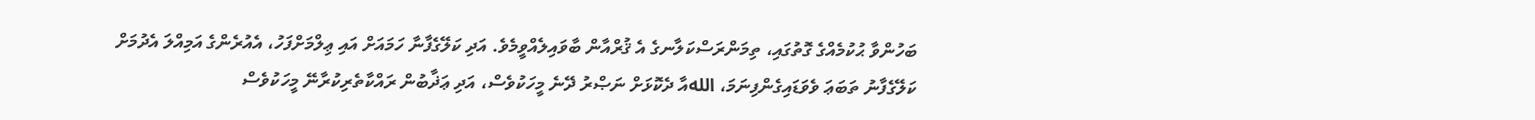ބަހުންވާ ޙުކުމެއްގެ ގޮތުގައި، ތިމަންރަސްކަލާނގެ އެ ޤުރްއާން ބާވައިލެއްވީމެވެ. އަދި ކަލޭގެފާނާ ހަމައަށް އައި ޢިލްމަށްފަހު، އެއުރެންގެ އަމިއްލަ އެދުމަށް ކަލޭގެފާނު ތަބަޢަ ވެވަޑައިގެންފިނަމަ، اللهއާ ދެކޮޅަށް ނަޞްރު ދޭނެ މީހަކުވެސް، އަދި ޢަޛާބުން ރައްކާތެރިކުރާނޭ މީހަކުވެސް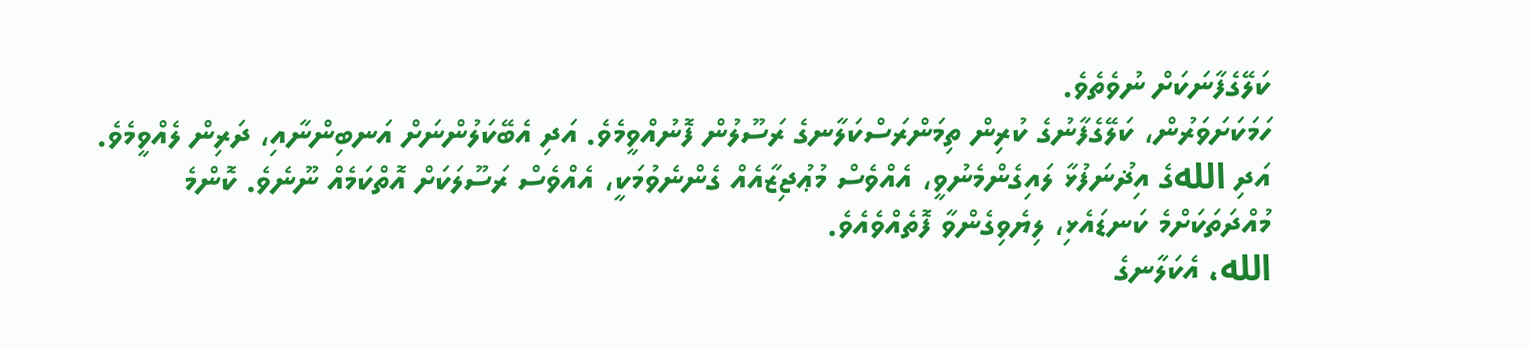ކަލޭގެފާނަކަށް ނުވެތެވެ.
ހަމަކަށަވަރުން، ކަލޭގެފާނުގެ ކުރިން ތިމަންރަސްކަލާނގެ ރަސޫލުން ފޮނުއްވީމެވެ. އަދި އެބޭކަލުންނަށް އަނބިންނާއި، ދަރިން ލެއްވީމެވެ. އަދި اللهގެ އިޛުނަފުޅާ ލައިގެންމެނުވީ، އެއްވެސް މުޢުޖިޒާއެއް ގެންނެވުމަކީ، އެއްވެސް ރަސޫލަކަށް އޮތްކަމެއް ނޫނެވެ. ކޮންމެ މުއްދަތަކަށްމެ ކަނޑައެޅި، ލިޔެވިގެންވާ ފޮތެއްވެއެވެ.
الله، އެކަލާނގެ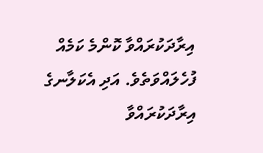އިރާދަކުރައްވާ ކޮންމެ ކަމެއް ފުހެލައްވަތެވެ. އަދި އެކަލާނގެ އިރާދަކުރައްވާ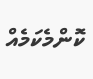ކޮންމެކަމެއް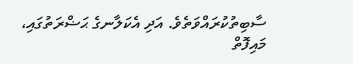ސާބިތުކުރައްވަތެވެ. އަދި އެކަލާނގެ ޙަޟްރަތުގައި، މައިފޮތް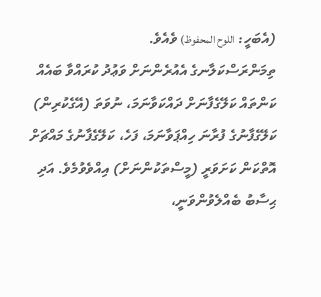(އެބަހީ: اللوح المحفوظ) ވެއެވެ.
ތިމަންރަސްކަލާނގެ އެއުރެންނަށް ވަޢުދު ކުރައްވާ ބައެއް ކަންތައް ކަލޭގެފާނަށް ދައްކަވާނަމަ، ނުވަތަ (އޭގެކުރިން) ކަލޭގެފާނުގެ ފުރާނަ ހިއްޕަވާނަމަ، ފަހެ، ކަލޭގެފާނުގެ މައްޗަށް އޮތްކަން ކަށަވަރީ (މީސްތަކުންނަށް) އިއްވެވުމެވެ. އަދި ޙިސާބު ބެއްލެވުންވަނީ،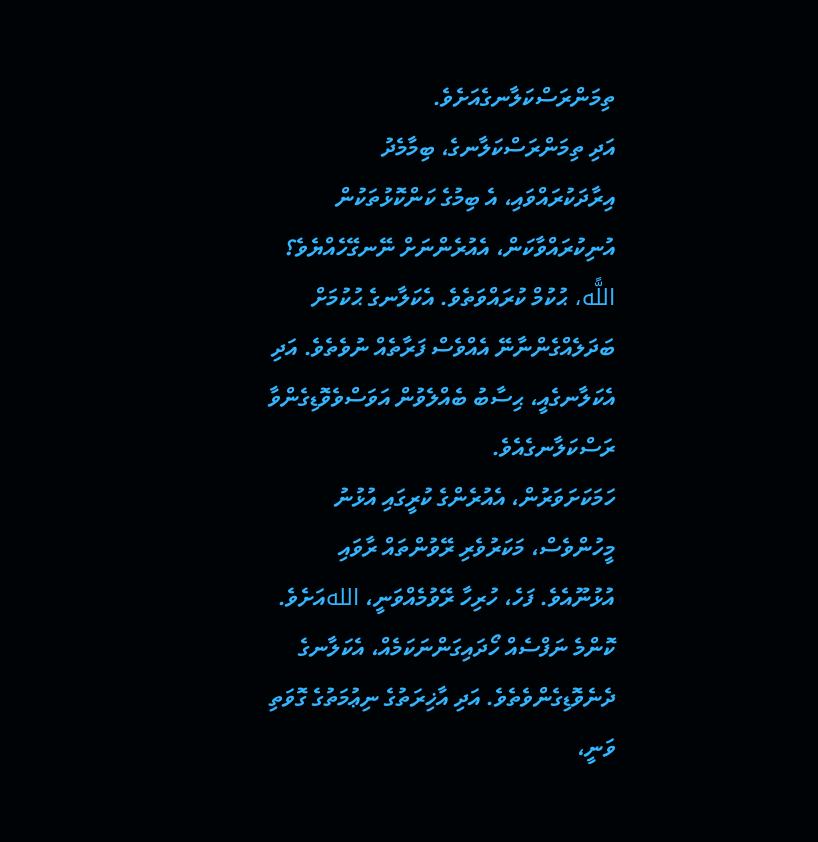ތިމަންރަސްކަލާނގެއަށެވެ.
އަދި ތިމަންރަސްކަލާނގެ، ބިމާމެދު އިރާދަކުރައްވައި، އެ ބިމުގެ ކަންކޮޅުތަކުން އުނިކުރައްވާކަން، އެއުރެންނަށް ނޭނގޭހެއްޔެވެ؟ اللًّه، ޙުކުމް ކުރައްވަތެވެ. އެކަލާނގެ ޙުކުމަށް ބަދަލެއްގެންނާނޭ އެއްވެސް ފަރާތެއް ނުވެތެވެ. އަދި އެކަލާނގެއީ، ޙިސާބު ބެއްލެވުން އަވަސްވެވޮޑިގެންވާ ރަސްކަލާނގެއެވެ.
ހަމަކަށަވަރުން، އެއުރެންގެ ކުރީގައި އުޅުނު މީހުންވެސް، މަކަރުވެރި ރޭވުންތައް ރާވައި އުޅުނޫއެވެ. ފަހެ، ހުރިހާ ރޭވުމެއްވަނީ، اللهއަށެވެ. ކޮންމެ ނަފްސެއް ހޯދައިގަންނަކަމެއް، އެކަލާނގެ ދެނެވޮޑިގެންވެތެވެ. އަދި އާޚިރަތުގެ ނިޢުމަތުގެ ގޮވަތި ވަނީ،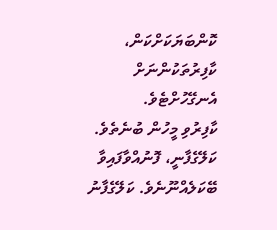ކޮންބަޔަކަށްކަން، ކާފިރުތަކުންނަށް އެނގޭހުށްޓެވެ.
ކާފިރުވި މީހުން ބުނެތެވެ. ކަލޭގެފާނީ، ފޮނުއްވާފައިވާ ބޭކަލެއްނޫނެވެ. ކަލޭގެފާނު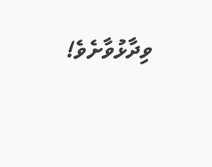ވިދާޅުވާށެވެ!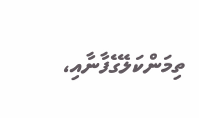ތިމަންކަލޭގެފާނާއި،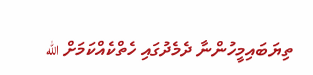ތިޔަބައިމީހުންނާ ދެމެދުގައި ހެތްކެއްކަމަށް الله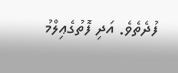ފުދެތެވެ. އަދި ފޮތުގެޢިލްމު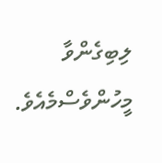ލިބިގެންވާ މީހުންވެސްމެއެވެ.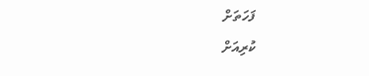ފަހަތަށް
ކުރިއަށް